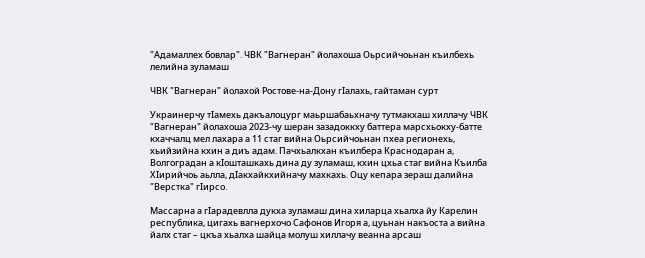"Адамаллех бовлар". ЧВК "Вагнеран" йолахоша Оьрсийчоьнан къилбехь лелийна зуламаш

ЧВК "Вагнеран" йолахой Ростове-на-Дону гIалахь, гайтаман сурт

Украинерчу тIамехь дакъалоцург маьршабаьхначу тутмакхаш хиллачу ЧВК "Вагнеран" йолахоша 2023-чу шеран зазадоккху баттера марсхьокху-батте кхаччалц мел лахара а 11 стаг вийна Оьрсийчоьнан пхеа регионехь, хьийзийна кхин а диъ адам. Пачхьалкхан къилбера Краснодаран а, Волгоградан а кIошташкахь дина ду зуламаш, кхин цхьа стаг вийна Къилба ХIирийчоь аьлла, дIакхайкхийначу махкахь. Оцу кепара зераш далийна "Верстка" гIирсо.

Массарна а гIарадевлла дукха зуламаш дина хиларца хьалха йу Карелин республика, цигахь вагнерхочо Сафонов Игоря а, цуьнан накъоста а вийна йалх стаг – цкъа хьалха шайца молуш хиллачу веанна арсаш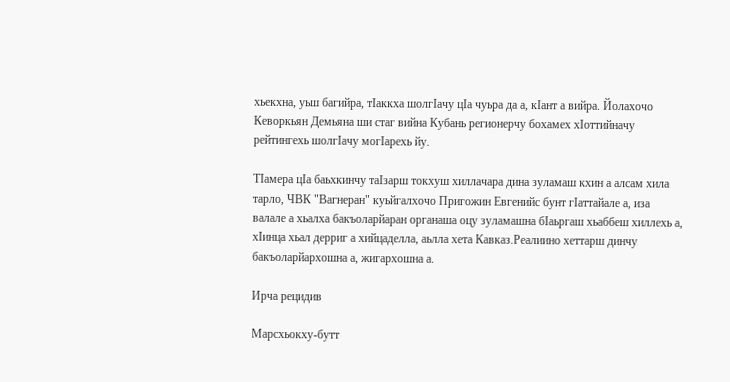хьекхна, уьш багийра, тIаккха шолгIачу цIа чуьра да а, кIант а вийра. Йолахочо Кеворкьян Демьяна ши стаг вийна Кубань регионерчу бохамех хIоттийначу рейтингехь шолгIачу могIарехь йу.

ТIамера цIа баьхкинчу таIзарш токхуш хиллачара дина зуламаш кхин а алсам хила тарло, ЧВК "Вагнеран" куьйгалхочо Пригожин Евгенийс бунт гIаттайале а, иза валале а хьалха бакъоларйаран органаша оцу зуламашна бIаьргаш хьаббеш хиллехь а, хIинца хьал дерриг а хийцаделла, аьлла хета Кавказ.Реалиино хеттарш динчу бакъоларйархошна а, жигархошна а.

Ирча рецидив

Марсхьокху-бутт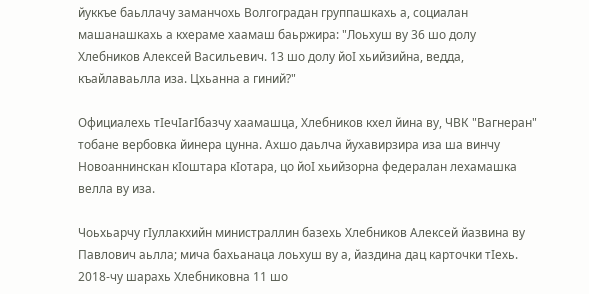йуккъе баьллачу заманчохь Волгоградан группашкахь а, социалан машанашкахь а кхераме хаамаш баьржира: "Лоьхуш ву 36 шо долу Хлебников Алексей Васильевич. 13 шо долу йоI хьийзийна, ведда, къайлаваьлла иза. Цхьанна а гиний?"

Официалехь тIечIагIбазчу хаамашца, Хлебников кхел йина ву, ЧВК "Вагнеран" тобане вербовка йинера цунна. Ахшо даьлча йухавирзира иза ша винчу Новоаннинскан кIоштара кIотара, цо йоI хьийзорна федералан лехамашка велла ву иза.

Чоьхьарчу гIуллакхийн министраллин базехь Хлебников Алексей йазвина ву Павлович аьлла; мича бахьанаца лоьхуш ву а, йаздина дац карточки тIехь. 2018-чу шарахь Хлебниковна 11 шо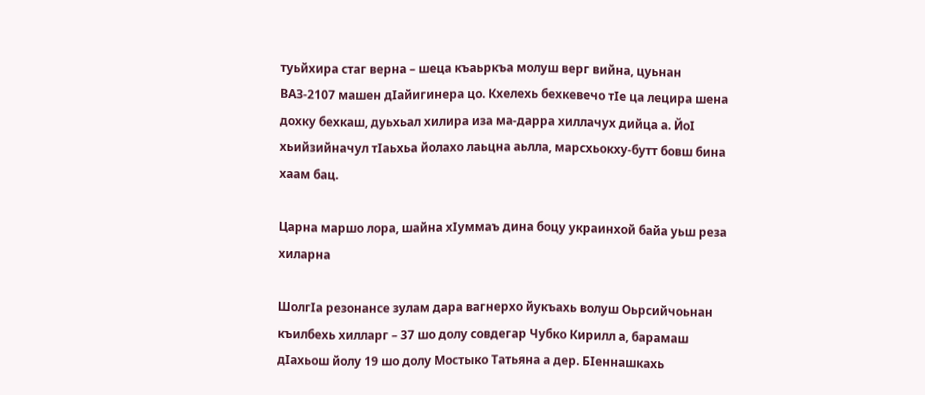туьйхира стаг верна – шеца къаьркъа молуш верг вийна, цуьнан ВАЗ-2107 машен дIайигинера цо. Кхелехь бехкевечо тIе ца лецира шена дохку бехкаш, дуьхьал хилира иза ма-дарра хиллачух дийца а. ЙоI хьийзийначул тIаьхьа йолахо лаьцна аьлла, марсхьокху-бутт бовш бина хаам бац.

Царна маршо лора, шайна хIуммаъ дина боцу украинхой байа уьш реза хиларна

ШолгIа резонансе зулам дара вагнерхо йукъахь волуш Оьрсийчоьнан къилбехь хилларг – 37 шо долу совдегар Чубко Кирилл а, барамаш дIахьош йолу 19 шо долу Мостыко Татьяна а дер. БIеннашкахь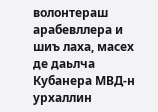волонтераш арабевллера и шиъ лаха, масех де даьлча Кубанера МВД-н урхаллин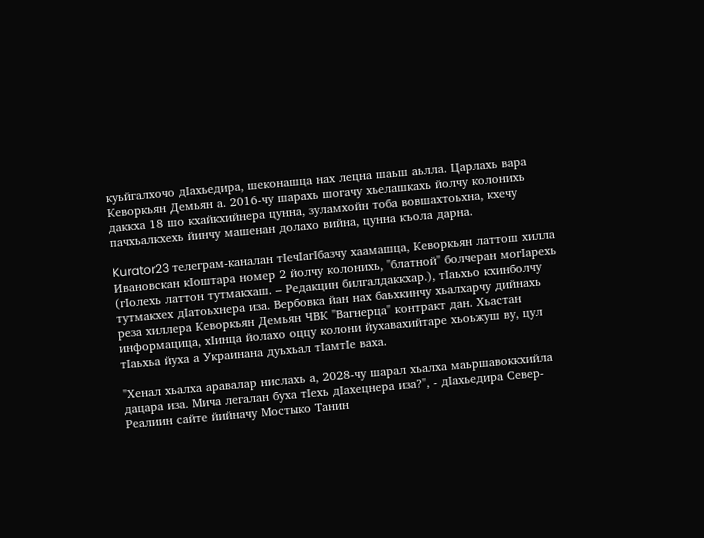куьйгалхочо дIахьедира, шеконашца нах лецна шаьш аьлла. Царлахь вара Кеворкьян Демьян а. 2016-чу шарахь шогачу хьелашкахь йолчу колонихь даккха 18 шо кхайкхийнера цунна, зуламхойн тоба вовшахтоьхна, кхечу пачхьалкхехь йинчу машенан долахо вийна, цунна къола дарна.

Kurator23 телеграм-каналан тIечIагIбазчу хаамашца, Кеворкьян латтош хилла Ивановскан кIоштара номер 2 йолчу колонихь, "блатной" болчеран могIарехь (гIолехь латтон тутмакхаш. – Редакцин билгалдаккхар.), тIаьхьо кхинболчу тутмакхех дIатоьхнера иза. Вербовка йан нах баьхкинчу хьалхарчу дийнахь реза хиллера Кеворкьян Демьян ЧВК "Вагнерца" контракт дан. Хьастан информацица, хIинца йолахо оццу колони йухавахийтаре хьоьжуш ву, цул тIаьхьа йуха а Украинана дуьхьал тIамтIе ваха.

"Хенал хьалха аравалар нислахь а, 2028-чу шарал хьалха маьршавоккхийла дацара иза. Мича легалан буха тIехь дIахецнера иза?", - дIахьедира Север-Реалиин сайте йийначу Мостыко Танин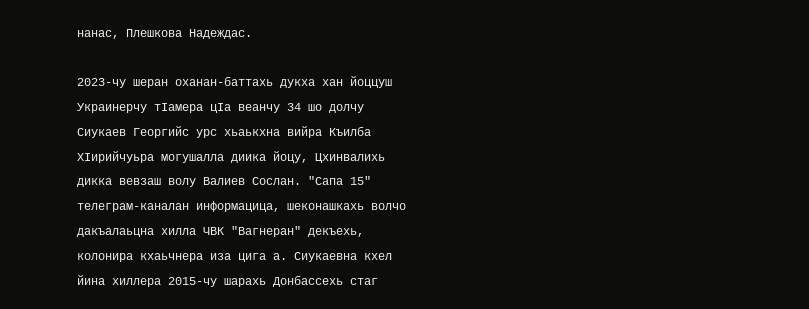нанас, Плешкова Надеждас.

2023-чу шеран оханан-баттахь дукха хан йоццуш Украинерчу тIамера цIа веанчу 34 шо долчу Сиукаев Георгийс урс хьаькхна вийра Къилба ХIирийчуьра могушалла диика йоцу, Цхинвалихь дикка вевзаш волу Валиев Сослан. "Сапа 15" телеграм-каналан информацица, шеконашкахь волчо дакъалаьцна хилла ЧВК "Вагнеран" декъехь, колонира кхаьчнера иза цига а. Сиукаевна кхел йина хиллера 2015-чу шарахь Донбассехь стаг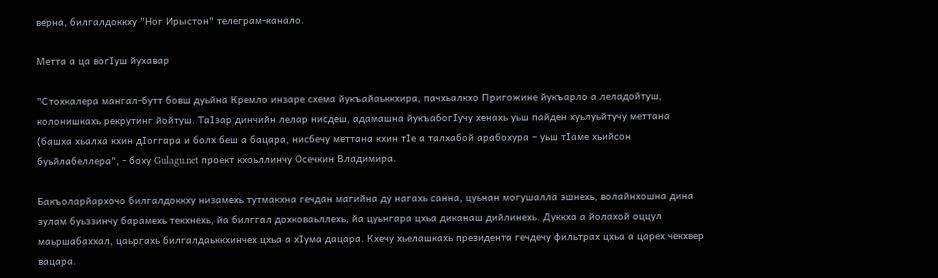верна, билгалдоккху "Ног Ирыстон" телеграм-канало.

Метта а ца вогIуш йухавар

"Стохкалера мангал-бутт бовш дуьйна Кремло инзаре схема йукъайаьккхира, пачхьалкхо Пригожине йукъарло а леладойтуш, колонишкахь рекрутинг йойтуш. ТаIзар динчийн лелар нисдеш, адамашна йукъабогIучу хенахь уьш пайден хуьлуьйтучу меттана (башха хьалха кхин дIоггара и болх беш а бацара, нисбечу меттана кхин тIе а талхабой арабохура – уьш тIаме хьийсон буьйлабеллера", - боху Gulagu.net проект кхоьллинчу Осечкин Владимира.

Бакъоларйархочо билгалдоккху низамехь тутмакхна гечдан магийна ду нагахь санна, цуьнан могушалла эшнехь, волайнхошна дина зулам буьззинчу барамехь текхнехь, йа билггал дохковаьллехь, йа цуьнгара цхьа диканаш дийлинехь. Дуккха а йолахой оццул маьршабаххал, цаьргахь билгалдаьккхинчех цхьа а хIума дацара. Кхечу хьелашкахь президента гечдечу фильтрах цхьа а царех чекхвер вацара.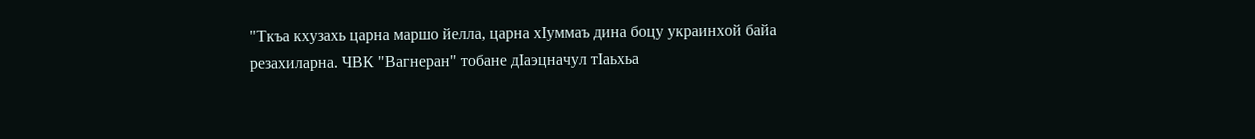"Ткъа кхузахь царна маршо йелла, царна хIуммаъ дина боцу украинхой байа резахиларна. ЧВК "Вагнеран" тобане дIаэцначул тIаьхьа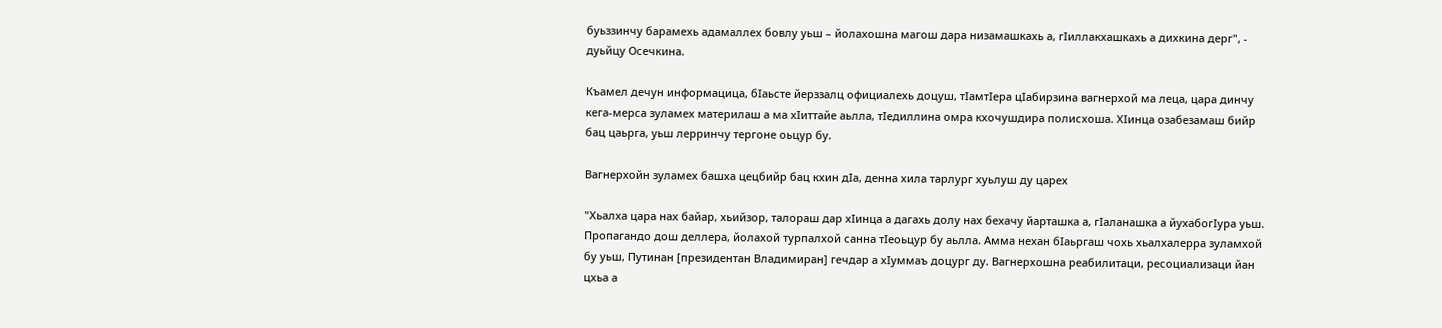буьззинчу барамехь адамаллех бовлу уьш – йолахошна магош дара низамашкахь а, гIиллакхашкахь а дихкина дерг", - дуьйцу Осечкина.

Къамел дечун информацица, бIаьсте йерззалц официалехь доцуш, тIамтIера цIабирзина вагнерхой ма леца, цара динчу кега-мерса зуламех материлаш а ма хIиттайе аьлла, тIедиллина омра кхочушдира полисхоша. ХIинца озабезамаш бийр бац цаьрга, уьш лерринчу тергоне оьцур бу.

Вагнерхойн зуламех башха цецбийр бац кхин дIа, денна хила тарлург хуьлуш ду царех

"Хьалха цара нах байар, хьийзор, талораш дар хIинца а дагахь долу нах бехачу йарташка а, гIаланашка а йухабогIура уьш. Пропагандо дош деллера, йолахой турпалхой санна тIеоьцур бу аьлла. Амма нехан бIаьргаш чохь хьалхалерра зуламхой бу уьш, Путинан [президентан Владимиран] гечдар а хIуммаъ доцург ду. Вагнерхошна реабилитаци, ресоциализаци йан цхьа а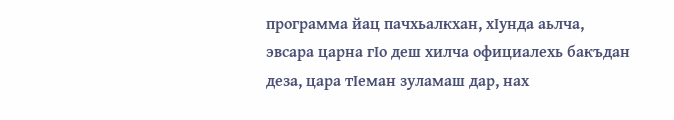программа йац пачхьалкхан, хIунда аьлча, эвсара царна гIо деш хилча официалехь бакъдан деза, цара тIеман зуламаш дар, нах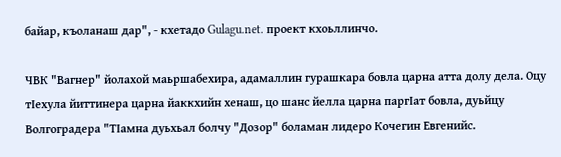байар, къоланаш дар", - кхетадо Gulagu.net. проект кхоьллинчо.

ЧВК "Вагнер" йолахой маьршабехира, адамаллин гурашкара бовла царна атта долу дела. Оцу тIехула йиттинера царна йаккхийн хенаш, цо шанс йелла царна паргIат бовла, дуьйцу Волгоградера "ТIамна дуьхьал болчу "Дозор" боламан лидеро Кочегин Евгенийс.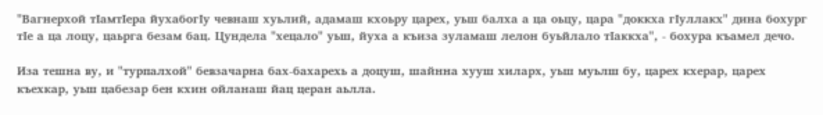"Вагнерхой тIамтIера йухабогIу чевнаш хуьлий, адамаш кхоьру царех, уьш балха а ца оьцу, цара "доккха гIуллакх" дина бохург тIе а ца лоцу, цаьрга безам бац. Цундела "хецало" уьш, йуха а къиза зуламаш лелон буьйлало тIаккха", - бохура къамел дечо.

Иза тешна ву, и "турпалхой" бевзачарна бах-бахарехь а доцуш, шайнна хууш хиларх, уьш муьлш бу, царех кхерар, царех къехкар, уьш цабезар бен кхин ойланаш йац церан аьлла.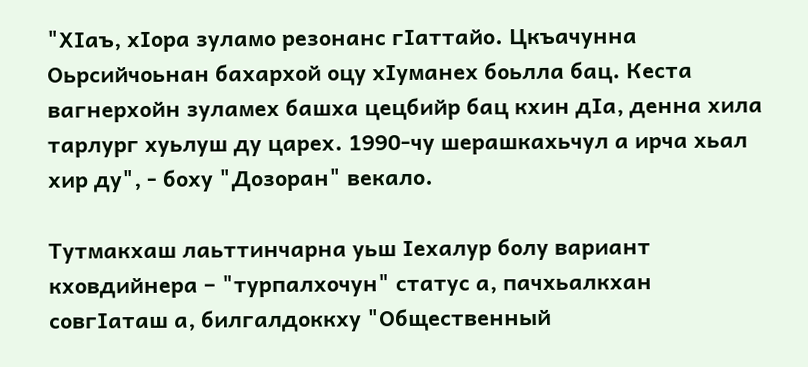"ХIаъ, хIора зуламо резонанс гIаттайо. Цкъачунна Оьрсийчоьнан бахархой оцу хIуманех боьлла бац. Кеста вагнерхойн зуламех башха цецбийр бац кхин дIа, денна хила тарлург хуьлуш ду царех. 1990-чу шерашкахьчул а ирча хьал хир ду", - боху "Дозоран" векало.

Тутмакхаш лаьттинчарна уьш Iехалур болу вариант кховдийнера – "турпалхочун" статус а, пачхьалкхан совгIаташ а, билгалдоккху "Общественный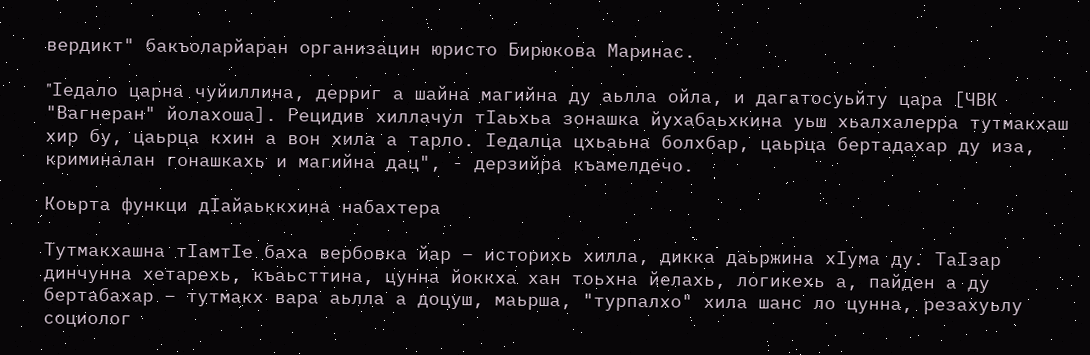вердикт" бакъоларйаран организацин юристо Бирюкова Маринас.

"Iедало царна чуйиллина, дерриг а шайна магийна ду аьлла ойла, и дагатосуьйту цара [ЧВК "Вагнеран" йолахоша]. Рецидив хиллачул тIаьхьа зонашка йухабаьхкина уьш хьалхалерра тутмакхаш хир бу, цаьрца кхин а вон хила а тарло. Iедалца цхьаьна болхбар, цаьрца бертадахар ду иза, криминалан гонашкахь и магийна дац", - дерзийра къамелдечо.

Коьрта функци дIайаьккхина набахтера

Тутмакхашна тIамтIе баха вербовка йар – историхь хилла, дикка даьржина хIума ду. ТаIзар динчунна хетарехь, къаьсттина, цунна йоккха хан тоьхна йелахь, логикехь а, пайден а ду бертабахар – тутмакх вара аьлла а доцуш, маьрша, "турпалхо" хила шанс ло цунна, резахуьлу социолог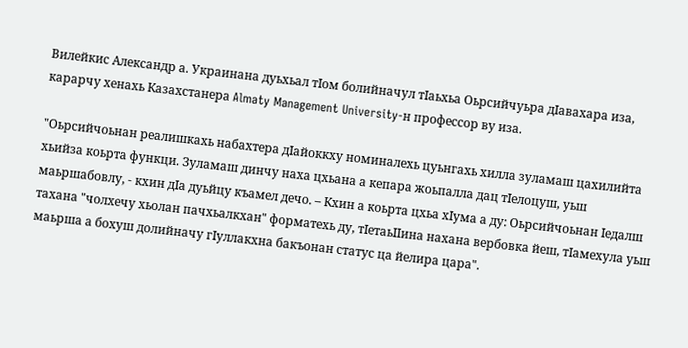Вилейкис Александр а. Украинана дуьхьал тIом болийначул тIаьхьа Оьрсийчуьра дIавахара иза, карарчу хенахь Казахстанера Almaty Management University-н профессор ву иза.

"Оьрсийчоьнан реалишкахь набахтера дIайоккху номиналехь цуьнгахь хилла зуламаш цахилийта хьийза коьрта функци. Зуламаш динчу наха цхьана а кепара жоьпалла дац тIелоцуш, уьш маьршабовлу, - кхин дIа дуьйцу къамел дечо. – Кхин а коьрта цхьа хIума а ду: Оьрсийчоьнан Iедалш тахана "чолхечу хьолан пачхьалкхан" форматехь ду, тIетаьIIина нахана вербовка йеш, тIамехула уьш маьрша а бохуш долийначу гIуллакхна бакъонан статус ца йелира цара".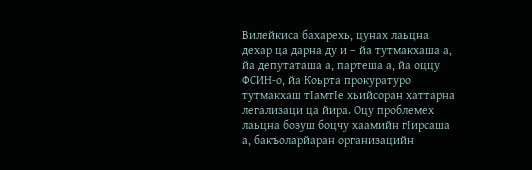Вилейкиса бахарехь, цунах лаьцна дехар ца дарна ду и – йа тутмакхаша а, йа депутаташа а, партеша а, йа оццу ФСИН-о, йа Коьрта прокуратуро тутмакхаш тIамтIе хьийсоран хаттарна легализаци ца йира. Оцу проблемех лаьцна бозуш боцчу хаамийн гIирсаша а, бакъоларйаран организацийн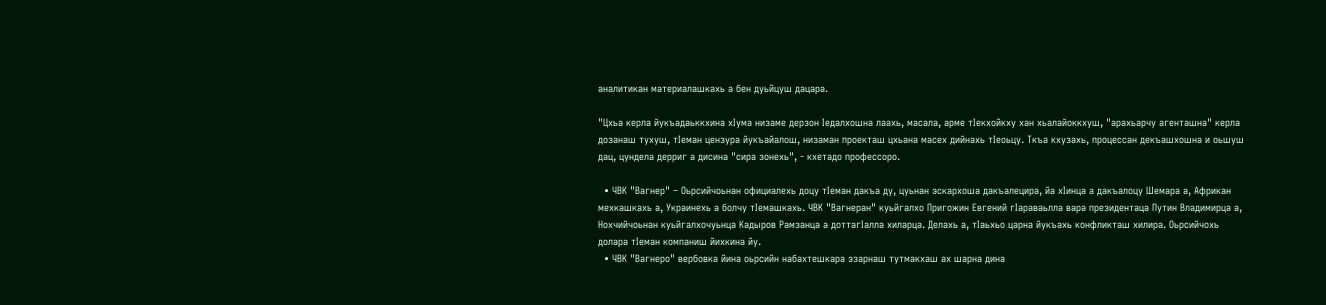аналитикан материалашкахь а бен дуьйцуш дацара.

"Цхьа керла йукъадаьккхина хIума низаме дерзон Iедалхошна лаахь, масала, арме тIекхойкху хан хьалайоккхуш, "арахьарчу агенташна" керла дозанаш тухуш, тIеман цензура йукъайалош, низаман проекташ цхьана масех дийнахь тIеоьцу. Ткъа кхузахь, процессан декъашхошна и оьшуш дац, цундела дерриг а дисина "сира зонехь", - кхетадо профессоро.

  • ЧВК "Вагнер" – Оьрсийчоьнан официалехь доцу тIеман дакъа ду, цуьнан эскархоша дакъалецира, йа хIинца а дакъалоцу Шемара а, Африкан мехкашкахь а, Украинехь а болчу тIемашкахь. ЧВК "Вагнеран" куьйгалхо Пригожин Евгений гIараваьлла вара президентаца Путин Владимирца а, Нохчийчоьнан куьйгалхочуьнца Кадыров Рамзанца а доттагIалла хиларца. Делахь а, тIаьхьо царна йукъахь конфликташ хилира. Оьрсийчохь долара тIеман компаниш йихкина йу.
  • ЧВК "Вагнеро" вербовка йина оьрсийн набахтешкара эзарнаш тутмакхаш ах шарна дина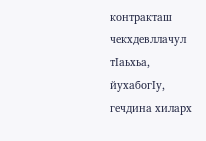контракташ чекхдевллачул тIаьхьа, йухабогIу, гечдина хиларх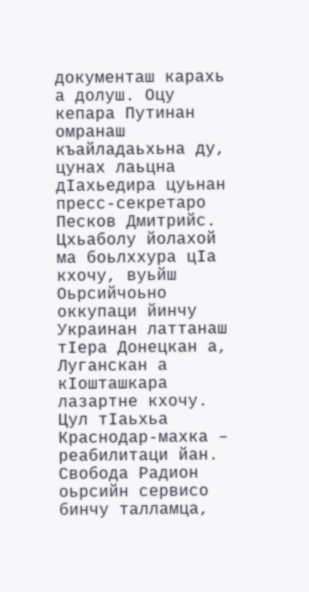документаш карахь а долуш. Оцу кепара Путинан омранаш къайладаьхьна ду, цунах лаьцна дIахьедира цуьнан пресс-секретаро Песков Дмитрийс. Цхьаболу йолахой ма боьлххура цIа кхочу, вуьйш Оьрсийчоьно оккупаци йинчу Украинан латтанаш тIера Донецкан а, Луганскан а кIошташкара лазартне кхочу. Цул тIаьхьа Краснодар-махка – реабилитаци йан. Свобода Радион оьрсийн сервисо бинчу талламца,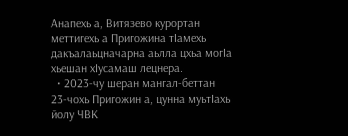Анапехь а, Витязево курортан меттигехь а Пригожина тIамехь дакъалаьцначарна аьлла цхьа могIа хьешан хIусамаш лецнера.
  • 2023-чу шеран мангал-беттан 23-чохь Пригожин а, цунна муьтIахь йолу ЧВК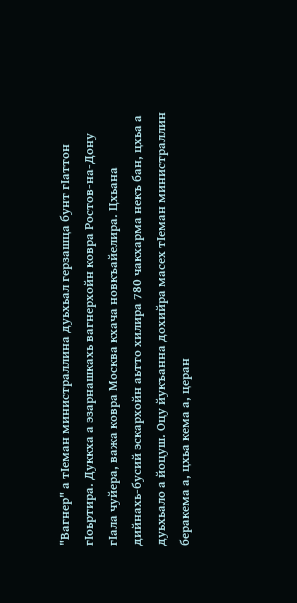"Вагнер" а тIеман министраллина дуьхьал герзашца бунт гIаттон гIоьртира. Дуккха а эзарнашкахь вагнерхойн ковра Ростов-на-Дону гIала чуйера, важа ковра Москва кхача новкъайелира. Цхьана дийнахь-бусий эскархойн аьтто хилира 780 чакхарма некъ бан, цхьа а дуьхьало а йоцуш. Оцу йукъанна дохийра масех тIеман министраллин беракема а, цхьа кема а, церан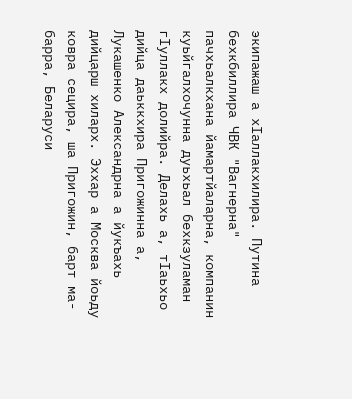экипажаш а хIаллакхилира. Путина бехкбиллира ЧВК "Вагнерна" пачхьалкхана йамартйаларна, компанин куьйгалхочунна дуьхьал бехкзуламан гIуллакх долийра. Делахь а, тIаьхьо дийца даьккхира Пригожинна а, Лукашенко Александрна а йукъахь дийцарш хиларх. Эххар а Москва йоьду ковра сецира, ша Пригожин, барт ма-барра, Беларуси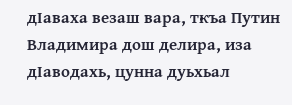дIаваха везаш вара, ткъа Путин Владимира дош делира, иза дIаводахь, цунна дуьхьал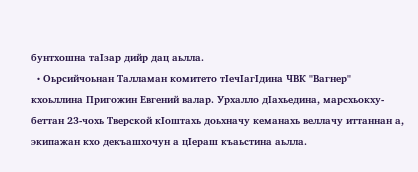бунтхошна таIзар дийр дац аьлла.
  • Оьрсийчоьнан Талламан комитето тIечIагIдина ЧВК "Вагнер" кхоьллина Пригожин Евгений валар. Урхалло дIахьедина, марсхьокху-беттан 23-чохь Тверской кIоштахь доьхначу кеманахь веллачу иттаннан а, экипажан кхо декъашхочун а цIераш къаьстина аьлла.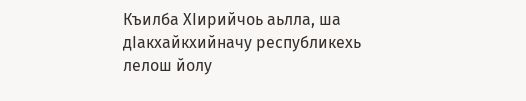Къилба ХIирийчоь аьлла, ша дIакхайкхийначу республикехь лелош йолу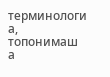терминологи а, топонимаш а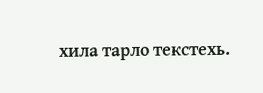хила тарло текстехь.